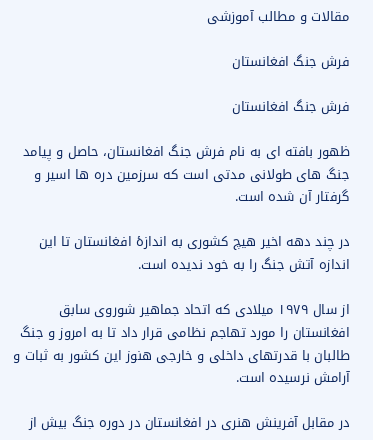مقالات و مطالب آموزشی

فرش جنگ افغانستان

فرش جنگ افغانستان

ظهور بافته ای به نام فرش جنگ افغانستان، حاصل و پیامد جنگ های طولانی مدتی است که سرزمین دره ها اسیر و گرفتار آن شده است.

در چند دهه اخیر هیچ کشوری به اندازۀ افغانستان تا این اندازه آتش جنگ را به خود ندیده است.

از سال ۱۹۷۹ میلادی که اتحاد جماهیر شوروی سابق افغانستان را مورد تهاجم نظامی قرار داد تا به امروز و جنگ طالبان با قدرتهای داخلی و خارجی هنوز این کشور به ثبات و آرامش نرسیده است.

در مقابل آفرینش هنری در افغانستان در دوره جنگ بیش از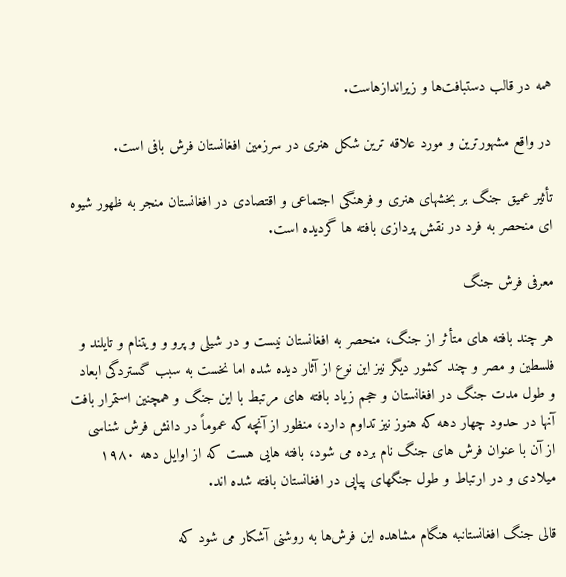همه در قالب دستبافت‌ها و زیراندازهاست.

در واقع مشهورترین و مورد علاقه ترین شکل هنری در سرزمین افغانستان فرش بافی است.

تأثیر عمیق جنگ بر بخشهای هنری و فرهنگی اجتماعی و اقتصادی در افغانستان منجر به ظهور شیوه ای منحصر به فرد در نقش پردازی بافته ها گردیده است.

معرفی فرش جنگ

هر چند بافته های متأثر از جنگ، منحصر به افغانستان نیست و در شیلی و پرو و ویتنام و تایلند و فلسطین و مصر و چند کشور دیگر نیز این نوع از آثار دیده شده اما نخست به سبب گستردگی ابعاد و طول مدت جنگ در افغانستان و حجم زیاد بافته های مرتبط با این جنگ و همچنین استمرار بافت آنها در حدود چهار دهه که هنوز نیز تداوم دارد، منظور از آنچه که عموماً در دانش فرش شناسی از آن با عنوان فرش های جنگ نام برده می شود، بافته هایی هست که از اوایل دهه ۱۹۸۰ میلادی و در ارتباط و طول جنگهای پیاپی در افغانستان بافته شده اند.

قالی جنگ افغانستانبه هنگام مشاهده این فرش‌ها به روشنی آشکار می شود که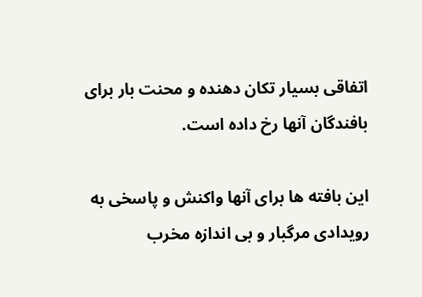اتفاقی بسیار تکان دهنده و محنت بار برای بافندگان آنها رخ داده است.

این بافته ها برای آنها واکنش و پاسخی به رویدادی مرگبار و بی اندازه مخرب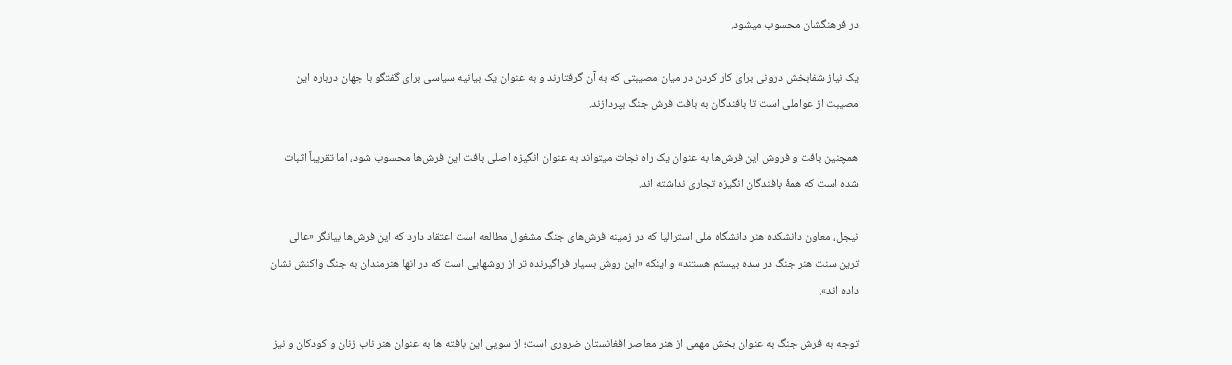در فرهنگشان محسوب میشود.

یک نیاز شفابخش درونی برای کار کردن در میان مصیبتی که به آن گرفتارند و به عنوان یک بیانیه سیاسی برای گفتگو با جهان درباره این مصیبت از عواملی است تا بافندگان به بافت فرش جنگ بپردازند.

همچنین بافت و فروش این فرش‌ها به عنوان یک راه نجات میتواند به عنوان انگیزه اصلی بافت این فرش‌ها محسوب شود، اما تقریباً اثبات شده است که همۀ بافندگان انگیزه تجاری نداشته اند.

نیجل، معاون دانشکده هنر دانشگاه ملی استرالیا که در زمینه فرش‌های جنگ مشغول مطالعه است اعتقاد دارد که این فرش‌ها بیانگر «عالی ترین سنت هنر جنگ در سده بیستم هستند» و اینکه «این روش بسیار فراگیرنده تر از روشهایی است که در انها هنرمندان به جنگ واکنش نشان داده اند».

توجه به فرش جنگ به عنوان بخش مهمی از هنر معاصر افغانستان ضروری است؛ از سویی این بافته ها به عنوان هنر ناب زنان و کودکان و نیز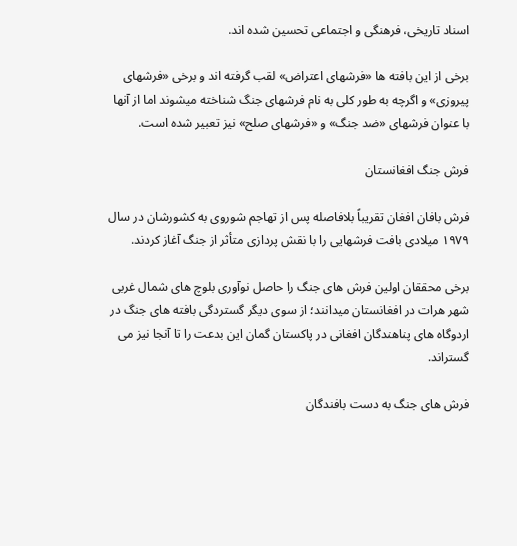اسناد تاریخی، فرهنگی و اجتماعی تحسین شده اند.

برخی از این بافته ها «فرشهای اعتراض» لقب گرفته اند و برخی «فرشهای پیروزی» و اگرچه به طور کلی به نام فرشهای جنگ شناخته میشوند اما از آنها با عنوان فرشهای «ضد جنگ» و «فرشهای صلح» نیز تعبیر شده است.

فرش جنگ افغانستان

فرش بافان افغان تقریباً بلافاصله پس از تهاجم شوروی به کشورشان در سال ۱۹۷۹ میلادی بافت فرشهایی را با نقش پردازی متأثر از جنگ آغاز کردند.

برخی محققان اولین فرش های جنگ را حاصل نوآوری بلوچ های شمال غربی شهر هرات در افغانستان میدانند؛ از سوی دیگر گستردگی بافته های جنگ در اردوگاه های پناهندگان افغانی در پاکستان گمان این بدعت را تا آنجا نیز می گستراند.

فرش های جنگ به دست بافندگان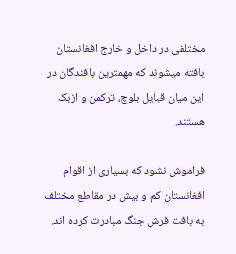مختلفی در داخل و خارج افغانستان بافته میشوند که مهمترین بافندگان در این میان قبایل بلوچ، ترکمن و ازبک هستند.

فراموش نشود که بسیاری از اقوام افغانستان کم و بیش در مقاطع مختلف به بافت فرش جنگ مبادرت کرده اند.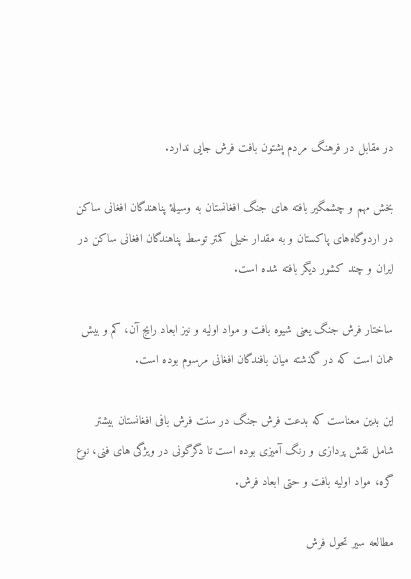در مقابل در فرهنگ مردم پشتون بافت فرش جایی ندارد.

بخش مهم و چشمگیر بافته های جنگ افغانستان به وسیلۀ پناهندگان افغانی ساکن در اردوگاه‌های پاکستان و به مقدار خیلی کمتر توسط پناهندگان افغانی ساکن در ایران و چند کشور دیگر بافته شده است.

ساختار فرش جنگ یعنی شیوه بافت و مواد اولیه و نیز ابعاد رایج آن، کم و بیش همان است که در گذشته میان بافندگان افغانی مرسوم بوده است.

این بدین معناست که بدعت فرش جنگ در سنت فرش بافی افغانستان بیشتر شامل نقش پردازی و رنگ آمیزی بوده است تا دگرگونی در ویژگی های فنی، نوع گره، مواد اولیه بافت و حتی ابعاد فرش.

مطالعه سیر تحول فرش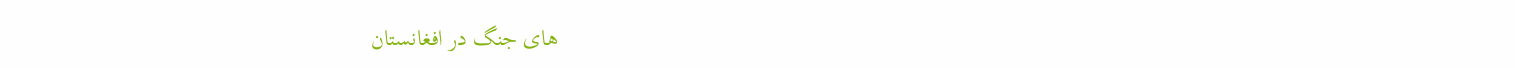های جنگ در افغانستان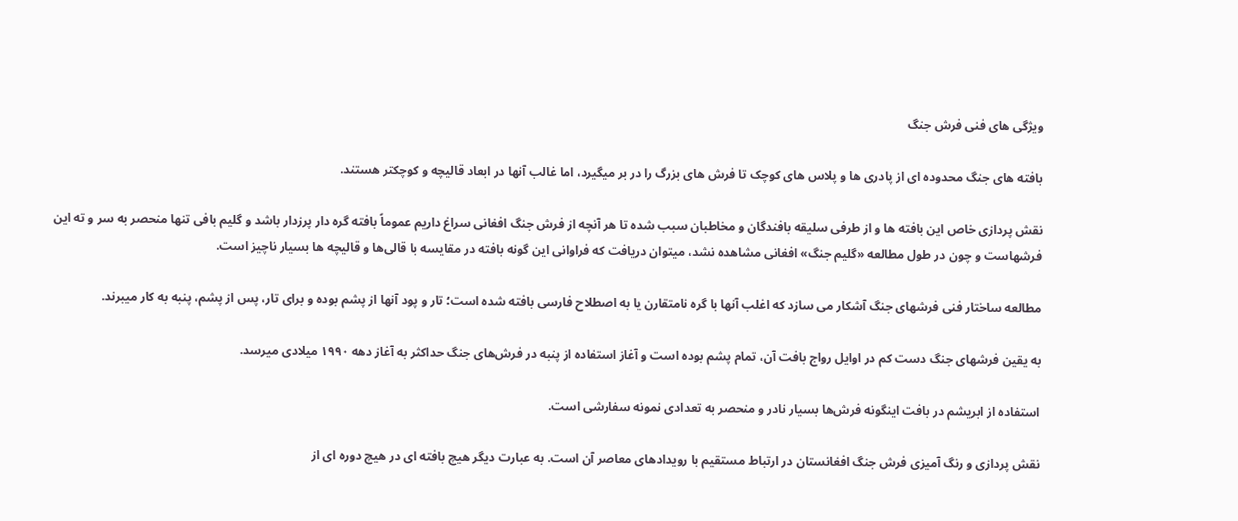ویژگی های فنی فرش جنگ

بافته های جنگ محدوده ای از پادری ها و پلاس های کوچک تا فرش های بزرگ را در بر میگیرد، اما غالب آنها در ابعاد قالیچه و کوچکتر هستند.

نقش پردازی خاص این بافته ها و از طرفی سلیقه بافندگان و مخاطبان سبب شده تا هر آنچه از فرش جنگ افغانی سراغ داریم عموماً بافته گره دار پرزدار باشد و گلیم بافی تنها منحصر به سر و ته این فرشهاست و چون در طول مطالعه «گلیم جنگ» افغانی مشاهده نشد، میتوان دریافت که فراوانی این گونه بافته در مقایسه با قالی‌ها و قالیچه ها بسیار ناچیز است.

مطالعه ساختار فنی فرشهای جنگ آشکار می سازد که اغلب آنها با گره نامتقارن یا به اصطلاح فارسی بافته شده است؛ تار و پود آنها از پشم بوده و برای تار، پس از پشم، پنبه به کار میبرند.

به یقین فرشهای جنگ دست کم در اوایل رواج بافت آن، تمام پشم بوده است و آغاز استفاده از پنبه در فرش‌های جنگ حداکثر به آغاز دهه ۱۹۹۰ میلادی میرسد.

استفاده از ابریشم در بافت اینگونه فرش‌ها بسیار نادر و منحصر به تعدادی نمونه سفارشی است.

نقش پردازی و رنگ آمیزی فرش جنگ افغانستان در ارتباط مستقیم با رویدادهای معاصر آن است. به عبارت دیگر هیچ بافته ای در هیچ دوره ای از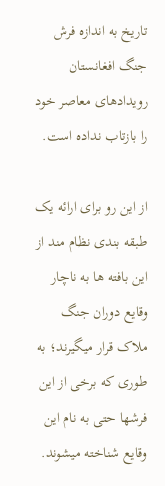تاریخ به اندازه فرش جنگ افغانستان رویدادهای معاصر خود را بازتاب نداده است.

از این رو برای ارائه یک طبقه بندی نظام مند از این بافته ها به ناچار وقایع دوران جنگ ملاک قرار میگیرند؛ به طوری که برخی از این فرشها حتی به نام این وقایع شناخته میشوند.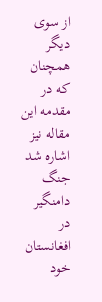از سوی دیگر همچنان که در مقدمه این مقاله نیز اشاره شد جنگ دامنگیر در افغانستان خود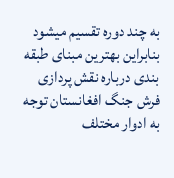به چند دوره تقسیم میشود بنابراین بهترین مبنای طبقه بندی درباره نقش پردازی فرش جنگ افغانستان توجه به ادوار مختلف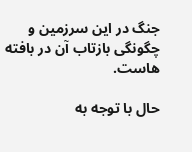جنگ در این سرزمین و چگونگی بازتاب آن در بافته هاست.

حال با توجه به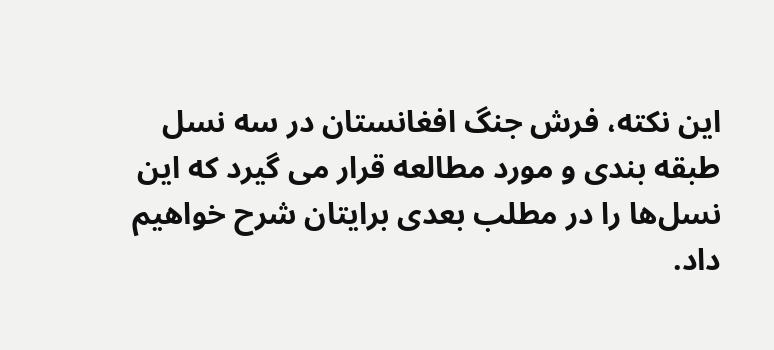این نکته، فرش جنگ افغانستان در سه نسل طبقه بندی و مورد مطالعه قرار می گیرد که این نسل‌ها را در مطلب بعدی برایتان شرح خواهیم داد.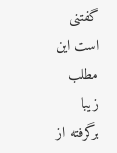گفتنی است این مطلب زیبا برگرفته از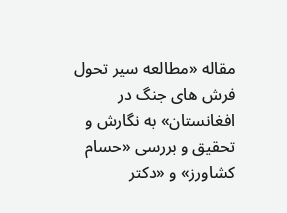مقاله «مطالعه سیر تحول فرش های جنگ در افغانستان» به نگارش و تحقیق و بررسی «حسام کشاورز» و «دکتر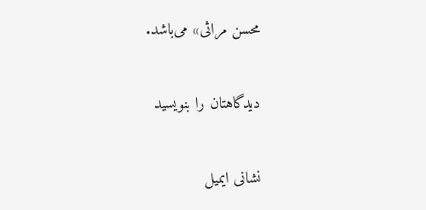محسن مراثی» می‌باشد.

دیدگاهتان را بنویسید

نشانی ایمیل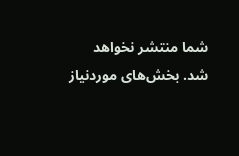شما منتشر نخواهد شد. بخش‌های موردنیاز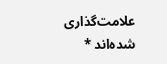علامت‌گذاری شده‌اند *